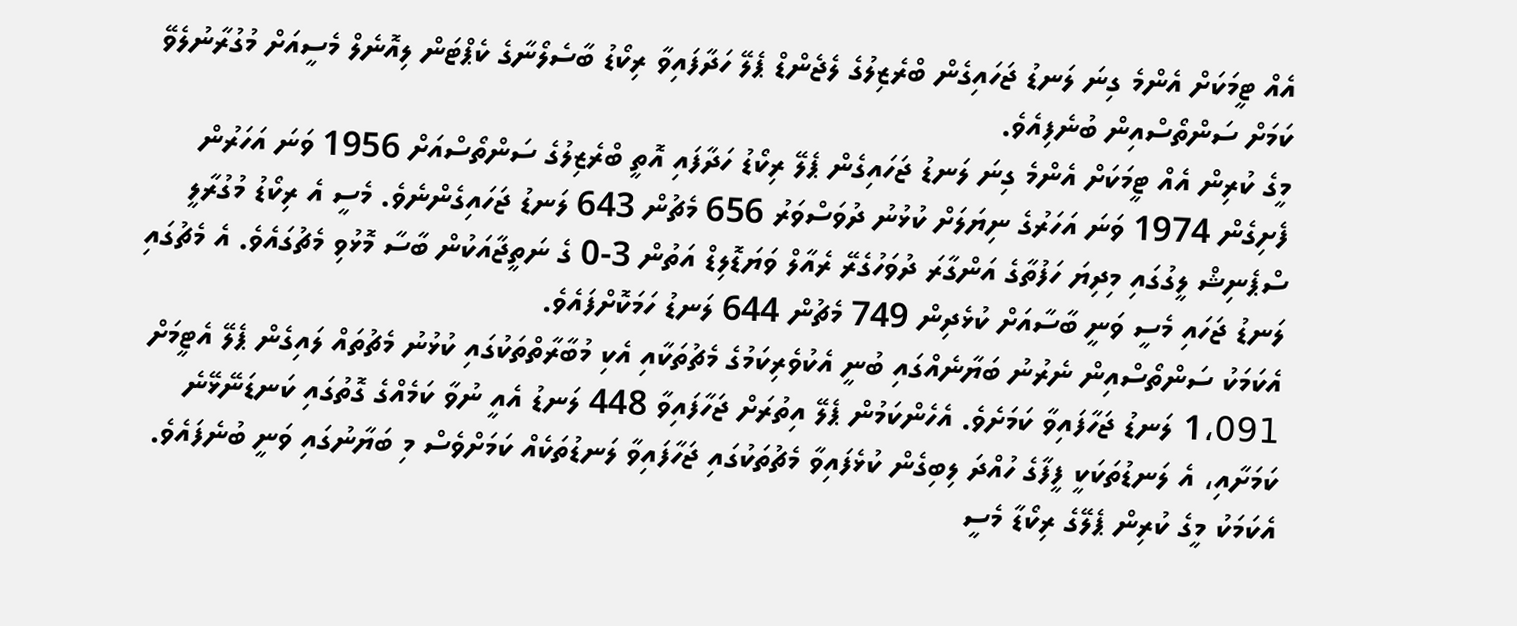އެއް ޓީމަކަށް އެންމެ ގިނަ ލަނޑު ޖަހައިގެން ބްރެޒިލުގެ ލެޖެންޑް ޕެލޭ ހަދާފައިވާ ރިކޯޑު ބާސެލޯނާގެ ކެޕްޓަން ލިއޮނެލް މެސީއަށް މުގުރާނުލެވޭ ކަމަށް ސަންތޯސްއިން ބުނެފިއެވެ.
މީގެ ކުރިން އެއް ޓީމަކަށް އެންމެ ގިނަ ލަނޑު ޖަހައިގެން ޕެލޭ ރިކޯޑު ހަދާފައި އޮތީ ބްރެޒިލުގެ ސަންތޯސްއަށް 1956 ވަނަ އަހަރުން ފެށިގެން 1974 ވަނަ އަހަރުގެ ނިޔަލަށް ކުޅުނު ދުވަސްވަރު 656 މެޗުން 643 ލަނޑު ޖަހައިގެންނެވެ. މެސީ އެ ރިކޯޑު މުގުރާލީ ސްޕެނިޝް ލީގުގައި މިދިޔަ ހަފުތާގެ އަންގާރަ ދުވަހުގެރޭ ރެއާލް ވަޔަޑޮލިޑް އަތުން 3-0 ގެ ނަތީޖާއަކުން ބާސާ މޮޅުވި މެޗުގައެވެ. އެ މެޗުގައި ލަނޑު ޖަހައި މެސީ ވަނީ ބާސާއަށް ކުޅެދިން 749 މެޗުން 644 ލަނޑު ހަމަކޮށްފައެވެ.
އެކަމަކު ސަންތޯސްއިން ނެރުނު ބަޔާނެއްގައި ބުނީ އެކުވެރިކަމުގެ މެޗުތަކާއި އެކި މުބާރާތްތަކުގައި ކުޅުނު މެޗުތައް ލައިގެން ޕެލޭ އެޓީމަށް 1،091 ލަނޑު ޖަހާފައިވާ ކަމަށެވެ. އެހެންކަމުން ޕެލޭ އިތުރަށް ޖަހާފައިވާ 448 ލަނޑު އެއީ ނުވާ ކަމެއްގެ ގޮތުގައި ކަނޑަނޭޅޭނެ ކަމަށާއި، އެ ލަނޑުތަކަކީ ފީފާގެ ހުއްދަ ލިބިގެން ކުޅެފައިވާ މެޗުތަކުގައި ޖަހާފައިވާ ލަނޑުތަކެއް ކަމަށްވެސް މި ބަޔާނުގައި ވަނީ ބުނެފައެވެ.
އެކަމަކު މީގެ ކުރިން ޕެލޭގެ ރިކޯޑާ މެސީ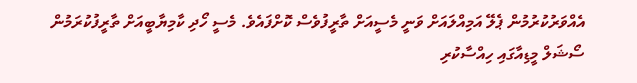އެއްވަރުކުރުމުން ޕެލޭ އަމިއްލައަށް ވަނީ މެސީއަށް ތާރީފުވެސް ކޮށްފައެވެ. މެސީ ހޯދި ކާމިޔާބީއަށް ތާރީފުކުރަމުން ސޯޝަލް މީޑިއާގައި ހިއްސާކުރި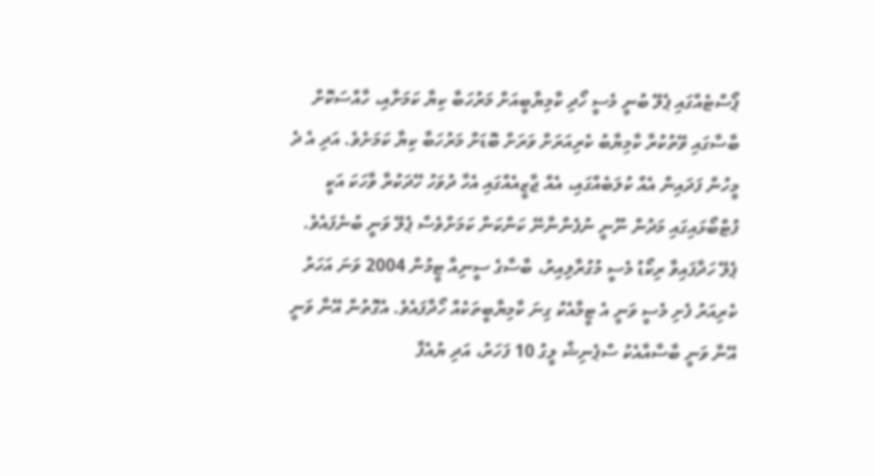ޕޯސްޓެއްގައި ޕެލޭ ބުނީ މެސީ ހޯދި ކާމިޔާބީއަށް މަރުހަބާ ކިޔާ ކަމަށާއި، ހާއްސަކޮށް ބާސާގައި ވޭތުކުރާ ކާމިޔާބު ކެރިއަރަށް ވަރަށް ބޮޑަށް މަރުހަބާ ކިޔާ ކަމަށެވެ. އަދި އެ ދެ މީހުން ފަދައިން އެއް ކުލަބެއްގައި، އެއް ޖާޒީއެއްގައި އެހާ ދުވަހު ހޭދަކުރާ ވާހަކަ އަކީ ފުޓްބޯޅައިގައި މަދުން ނޫނީ ނުފެންނާނޭ ކަންކަން ކަމަށްވެސް ޕެލޭ ވަނީ ބުނެފައެވެ.
ޕެލޭ ހަދާފައިވާ ރިކޯޑު މެސީ މުގުރާލިއިރު، ބާސާގެ ސީނިއާ ޓީމުން 2004 ވަނަ އަހަރު ކެރިއަރު ފެށި މެސީ ވަނީ އެ ޓީމާއެކު ގިނަ ކާމިޔާބީތަކެއް ހޯދާފައެވެ. އެގޮތުން އޭނާ ވަނީ އޭނާ ވަނީ ބާސާއާއެކު ސްޕެނިޝް ލީގު 10 ފަހަރު، އަދި ޔުއެފާ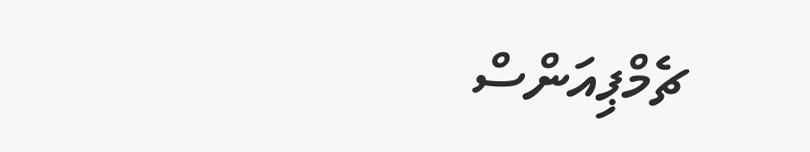ޗެމްޕިއަންސް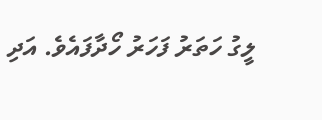ލީގު ހަތަރު ފަހަރު ހޯދާފައެވެ. އަދި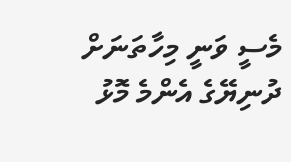މެސީ ވަނީ މިހާތަނަށް ދުނިޔޭގެ އެންމެ މޮޅު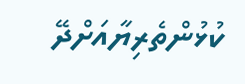ކުޅުންތެރިޔާއަށްދޭ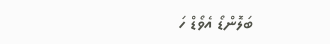ބަލޮންޑޯ އެވޯޑް ހަ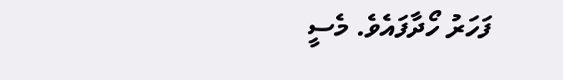ފަހަރު ހޯދާފައެވެ. މެސީ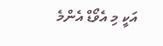އަކީ މި އެވޯޑް އެންމެ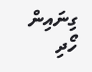ގިނައިން ހޯދި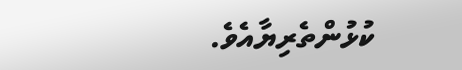ކުޅުންތެރިޔާއެވެ.